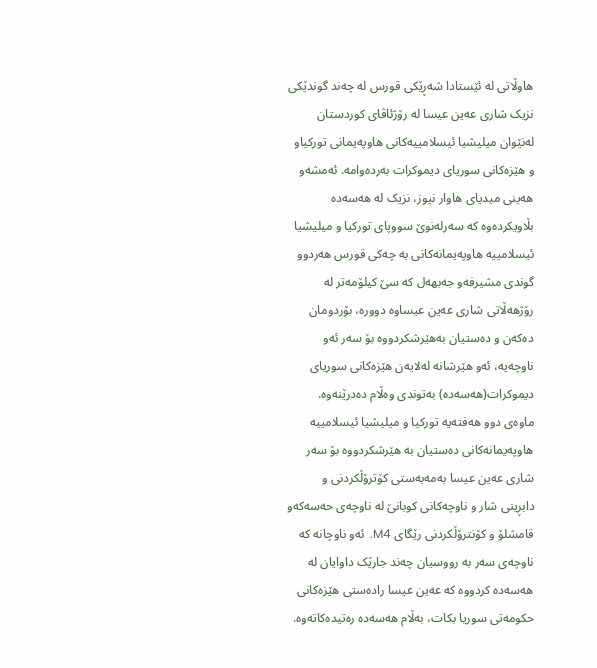هاوڵاتى ‌له‌ ئێستادا شه‌ڕێکى قورس له‌ چه‌ند گوندێکى نزیک شارى عه‌ین عیسا له‌ رۆژئاڤاى کوردستان له‌نێوان میلیشیا ئیسلامییه‌کانى هاوپه‌یمانى تورکیاو و هێزه‌کانى سوریاى دیموکرات به‌رده‌وامه‌. ئه‌مشه‌و هه‌ینى میدیاى هاوار نیوز، نزیک له‌ هه‌سه‌ده‌ بڵاویکرده‌وه‌ که‌ سه‌رله‌نوێ سووپاى تورکیا و میلیشیا ئیسلامییه‌ هاوپه‌یمانه‌کانى به‌ چه‌کى قورس هه‌ردوو گوندى مشیرفه‌و جه‌بهه‌ل که‌ سێ کیلۆمه‌تر له‌ رۆژهه‌ڵاتى شارى عه‌ین عیساوه‌ دووره‌، بۆردومان ده‌که‌ن و ده‌ستیان به‌هێرشکردووه‌ بۆ سه‌ر ئه‌و ناوچه‌یه‌، ئه‌و هێرشانه‌ له‌لایه‌ن هێزه‌کانى سوریاى دیموکرات(هه‌سه‌ده‌) به‌توندى وه‌ڵام ده‌درێنه‌وه‌. ماوه‌ى دوو هه‌فته‌یه‌ تورکیا و میلیشیا ئیسلامییه‌ هاوپه‌یمانه‌کانى ده‌ستیان به‌ هێرشکردووه‌ بۆ سه‌ر شارى عه‌ین عیسا به‌مه‌به‌ستى کۆترۆڵکردنى و دابڕینى شار و ناوچه‌کانى کوبانێ له‌ ناوچه‌ى حه‌سه‌که‌و قامشلۆ و کۆنترۆڵکردنى رێگاى M4.  ئه‌و ناوچانه‌ که‌ ناوچه‌ى سه‌ر به‌ رووسیان چه‌ند جارێک داوایان له‌ هه‌سه‌ده‌ کردووه‌ که‌ عه‌ین عیسا راده‌ستى هێزه‌کانى حکومه‌تى سوریا بکات، به‌ڵام هه‌سه‌ده‌ ره‌تیده‌کاته‌وه‌.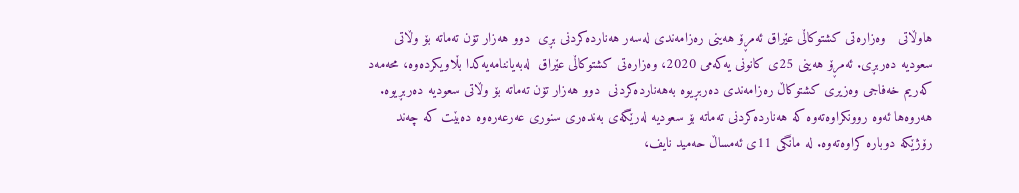هاوڵاتى   ‌وه‌زاره‌تى کشتوکاڵى عێراق ئه‌مڕۆ هه‌ینى ره‌زامه‌ندى له‌سه‌ر هه‌نارده‌کردنى بڕى  دوو هه‌زار تۆن ته‌ماته‌ بۆ وڵاتى سعودیه‌ ده‌ربڕی. ئه‌مڕۆ هه‌ینى 25ى کانونى یه‌که‌مى 2020، وه‌زاره‌تى کشتوکاڵى عێراق  له‌به‌یاننامه‌یه‌کدا بڵاویکرده‌وه‌، محه‌مه‌د که‌ریم خه‌فاجى وه‌زیرى کشتوکاڵ ره‌زامه‌ندى ده‌ربڕیوه‌ به‌هه‌نارده‌کردنى  دوو هه‌زار تۆن ته‌ماته‌ بۆ وڵاتى سعودیه‌ ده‌ربڕیوه‌. هه‌روه‌ها ئه‌وه‌ روونکراوه‌ته‌وه‌ که‌ هه‌نارده‌کردنى ته‌ماته‌ بۆ سعودیه‌‌ له‌رێگه‌ى به‌نده‌رى سنورى عه‌رعه‌ره‌وه‌ ده‌بێت که‌ چه‌ند رۆژێکه‌ دوباره‌ کراوه‌ته‌وه‌. له‌ مانگى 11ى ئه‌مساڵ حه‌مید نایف،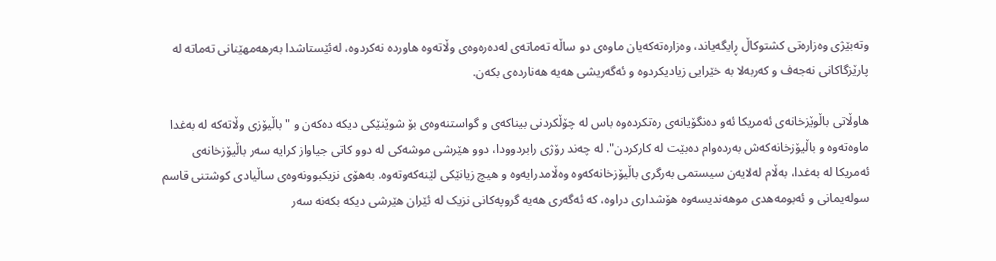وته‌بێژى وه‌زاره‌تى کشتوکاڵ ڕایگه‌یاند، وه‌زاره‌ته‌که‌یان ماوه‌ى دو ساڵه‌ ته‌ماته‌ى له‌ده‌ره‌وه‌ى وڵاته‌وه‌ هاورده‌ نه‌کردوه‌، له‌ئێستاشدا به‌رهه‌مهێنانى ته‌ماته‌ له‌ پارێزگاکانى نه‌جه‌ف و که‌ربه‌لا به‌ خێرایى زیادیکردوه‌ و ئه‌گه‌ریشى هه‌یه‌ هه‌نارده‌ى بکه‌ن.

هاوڵاتى باڵوێزخانه‌ى ئه‌مریکا ئه‌و ده‌نگۆیانه‌ى ره‌تکرده‌وه‌ باس له‌ چۆڵکردنى بیناکه‌ى و گواستنه‌وه‌ى بۆ شوێنێکى دیکه‌ ده‌که‌ن و " باڵیۆزى وڵاته‌که‌ له‌ به‌غدا ماوه‌ته‌وه‌ و باڵیۆزخانه‌که‌ش به‌رده‌وام ده‌بێت له‌ کارکردن". له‌ چه‌ند رۆژى رابردوودا، دوو هێرشى موشه‌کى له‌ دوو کاتى جیاواز کرایه‌ سه‌ر باڵیۆزخانه‌ى ئه‌مریکا له‌ به‌غدا، به‌ڵام له‌لایه‌ن سیستمى به‌رگرى باڵیۆزخانه‌که‌وه‌ وه‌ڵامدرایه‌وه‌ و هیچ زیانێکى لێنه‌که‌وته‌وه‌. به‌هۆى نزیکبوونه‌وه‌ى ساڵیادى کوشتنى قاسم سوله‌یمانى و ئه‌بومه‌هدى موهه‌ندیسه‌وه‌ هۆشدارى دراوه‌، که‌ ئه‌گه‌رى هه‌یه‌ گروپه‌کانى نزیک له‌ ئێران هێرشى دیکه‌ بکه‌نه‌ سه‌ر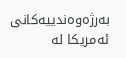به‌رژه‌وه‌ندییه‌کانى ئه‌مریکا له‌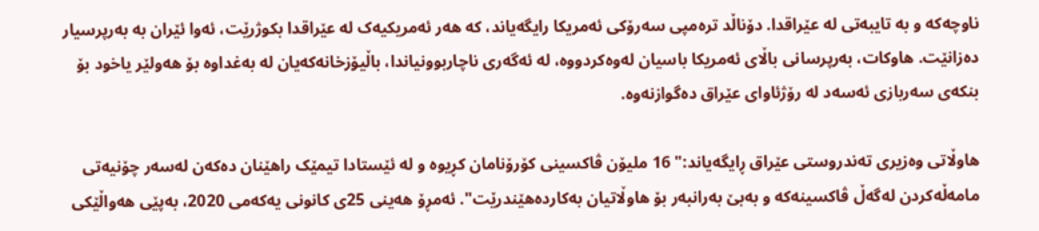ناوچه‌که‌ و به‌ تایبه‌تى له‌ عێراقدا. دۆناڵد تره‌مپى سه‌رۆکى ئه‌مریکا رایگه‌یاند، که‌ هه‌ر ئه‌مریکیه‌ک له‌ عێراقدا بکوژرێت، ئه‌وا ئێران به‌ به‌رپرسیار ده‌زانێت. هاوکات، به‌رپرسانى باڵاى ئه‌مریکا باسیان له‌وه‌کردووه‌، له‌ ئه‌گه‌رى ناچاربوونیاندا، باڵیۆزخانه‌که‌یان له‌ به‌غداوه‌ بۆ هه‌ولێر یاخود بۆ بنکه‌ى سه‌ربازى ئه‌سه‌د له‌ رۆژئاواى عێراق ده‌گوازنه‌وه‌.

هاوڵاتى ‌وه‌زیرى ته‌ندروستى عێراق ڕایگه‌یاند:" 16 ملیۆن ڤاکسینى کۆرۆنامان کڕیوه‌ و له‌ ئێستادا تیمێک راهێنان ده‌که‌ن له‌سه‌ر چۆنیه‌تى مامه‌ڵه‌کردن له‌گه‌ڵ ڤاکسینه‌که‌ و به‌بێ به‌رانبه‌ر بۆ هاوڵاتیان به‌کارده‌هێندرێت". ئه‌مڕۆ هه‌ینى 25ى کانونى یه‌که‌مى 2020، به‌پێى هه‌واڵێکى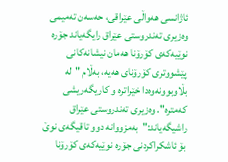ئاژانسى هه‌واڵى عێراقی، حه‌سه‌ن ته‌میمى وه‌زیرى ته‌ندروستى عێراق رایگه‌یاند جۆره‌ نوێیه‌که‌ى کۆرۆنا هه‌مان نیشانه‌کانى پێشووترى کۆرۆناى هه‌یه‌، به‌ڵام "له‌ بڵاوبوونه‌وه‌دا خێراتره‌ و کاریگه‌ریشى که‌متره‌". وه‌زیرى ته‌ندروستى عێراق راشیگه‌یاند:"به‌مزووانه‌ دوو تاقیگه‌ى نوێ بۆ ئاشکراکردنى جۆره‌ نوێیه‌که‌ى کۆرۆنا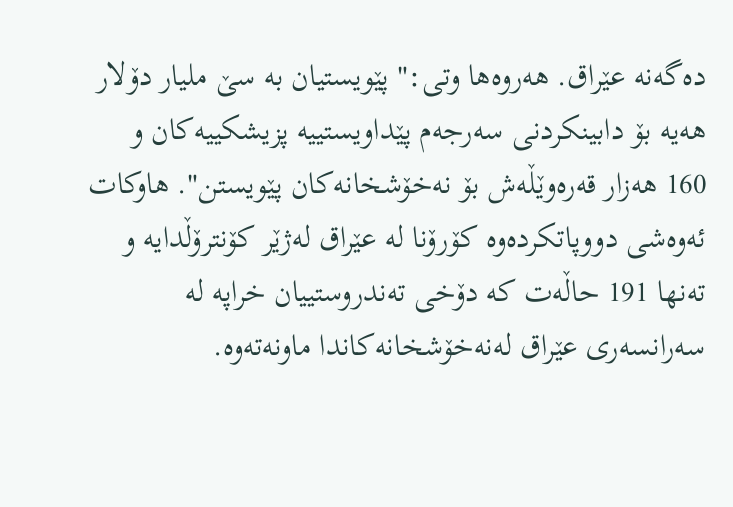ده‌گه‌نه‌ عێراق. هه‌روه‌ها وتى:" پێویستیان به‌ سێ ملیار دۆلار هه‌یه‌ بۆ دابینکردنى سه‌رجه‌م پێداویستییه‌ پزیشکییه‌کان و 160 هه‌زار قه‌ره‌وێڵه‌ش بۆ نه‌خۆشخانه‌کان پێویستن". هاوکات ئه‌وه‌شى دووپاتکرده‌وه‌ کۆرۆنا له‌ عێراق له‌ژێر کۆنترۆڵدایه‌ و ته‌نها 191 حاڵه‌ت که‌ دۆخى ته‌ندروستییان خراپه‌ له‌ سه‌رانسه‌رى عێراق له‌نه‌خۆشخانه‌کاندا ماونه‌ته‌وه‌.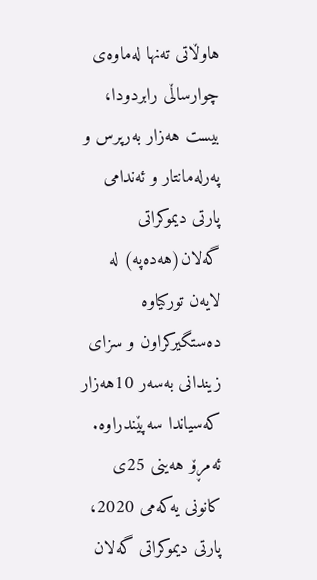هاوڵاتى ته‌نها له‌ماوه‌ى چوارساڵى رابردودا، بیست هه‌زار به‌رپرس و په‌رله‌مانتار و ئه‌ندامى پارتى دیموکراتى گه‌لان(هه‌ده‌په‌) له‌ لایه‌ن تورکیاوه‌ ده‌ستگیرکراون و سزاى زیندانى به‌سه‌ر 10هه‌زار که‌سیاندا سه‌پێندراوه‌. ئه‌مڕۆ هه‌ینى 25ى کانونى یه‌که‌مى 2020، پارتى دیموکراتى گه‌لان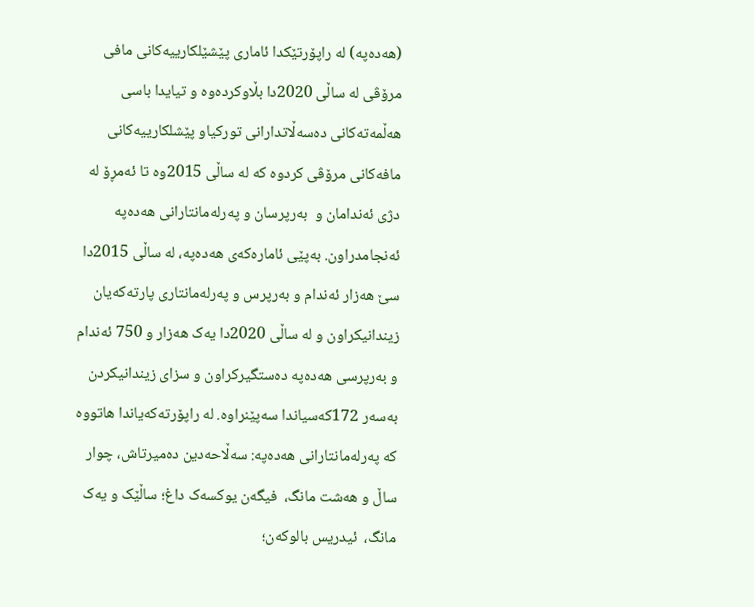(هه‌ده‌په‌) له‌ راپۆرتێکدا ئامارى پێشێلکارییه‌کانى مافى مرۆڤى له‌ ساڵى 2020دا بڵاوکرده‌وه‌ و تیایدا باسى هه‌ڵمه‌ته‌کانى ده‌سه‌ڵاتدارانى تورکیاو پێشلکارییه‌کانى مافه‌کانى مرۆڤى کردوه‌ که‌ له‌ ساڵى 2015وه‌ تا ئه‌مڕۆ له‌ دژى ئه‌ندامان و  به‌رپرسان و په‌رله‌مانتارانى هه‌ده‌په‌ ئه‌نجامدراون. به‌پێى ئاماره‌که‌ى هه‌ده‌په‌، له‌ ساڵى 2015دا سێ هه‌زار ئه‌ندام و به‌رپرس و په‌رله‌مانتارى پارته‌که‌یان زیندانیکراون و له‌ ساڵى 2020دا یه‌ک هه‌زار و 750 ئه‌ندام و به‌رپرسى هه‌ده‌په‌ ده‌ستگیرکراون و سزاى زیندانیکردن به‌سه‌ر 172که‌سیاندا سه‌پێنراوه‌. له‌ راپۆرته‌که‌یاندا هاتووه‌ که‌ په‌رله‌مانتارانى هه‌ده‌په‌: سه‌ڵاحه‌دین ده‌میرتاش، چوار ساڵ و هه‌شت مانگ،  فیگه‌ن یوکسه‌ک داغ؛ ساڵێک و یه‌ک مانگ،  ئیدریس بالوکه‌ن؛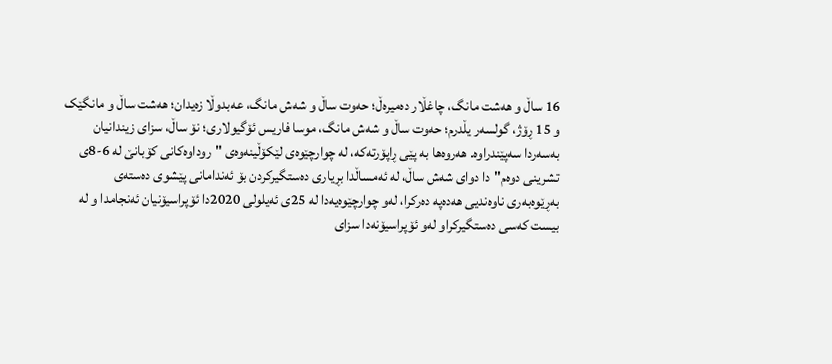16 ساڵ و هه‌شت مانگ، چاغڵار ده‌میره‌ڵ؛ حه‌وت ساڵ و شه‌ش مانگ، عه‌بدوڵا زه‌یدان؛ هه‌شت ساڵ و مانگێک و 15 ڕۆژ، گولسه‌ر یڵدرم؛ حه‌وت ساڵ و شه‌ش مانگ، موسا فاریس ئۆگیولاری؛ نۆ ساڵ، سزاى زیندانیان به‌سه‌ردا سه‌پێندراوه‌. هه‌روه‌ها به‌ پێى ڕاپۆرته‌که‌، له‌ چوارچێوه‌ى لێکۆڵینه‌وه‌ى "روداوه‌کانى کۆبانێ له‌ 6-8ى تشرینى دوه‌م"دا دواى شه‌ش ساڵ، له‌ ئه‌مساڵدا بڕیارى ده‌ستگیرکردن بۆ ئه‌ندامانى پێشوى ده‌سته‌ى به‌ڕێوه‌به‌رى ناوه‌ندیى هه‌ده‌په‌ ده‌رکرا، له‌و چوارچێوه‌یه‌دا له‌ 25ى ئه‌یلولى 2020دا ئۆپراسیۆنیان ئه‌نجامدا و له‌ بیست که‌سى ده‌ستگیرکراو له‌و ئۆپراسیۆنه‌دا سزاى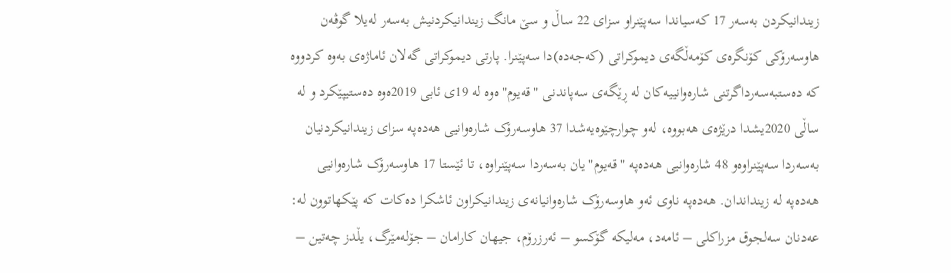زیندانیکردن به‌سه‌ر 17 که‌سیاندا سه‌پێنراو سزاى 22 ساڵ و سێ مانگ زیندانیکردنیش به‌سه‌ر له‌یلا گوڤه‌ن هاوسه‌رۆکى کۆنگره‌ى کۆمه‌ڵگه‌ى دیموکراتى (که‌جه‌ده‌)دا سه‌پێنرا. پارتى دیموکراتى گه‌لان ئاماژه‌ى به‌وه‌ کردووه‌ که‌ ده‌ستبه‌سه‌رداگرتنى شاره‌وانییه‌کان له‌ ڕێگه‌ى سه‌پاندنى "قه‌یوم"ه‌وه‌ له‌ 19ى ئابى 2019ه‌وه‌ ده‌ستیپێکرد و له‌ ساڵى 2020یشدا درێژه‌ى هه‌بووه‌، له‌و چوارچێوه‌یه‌شدا 37 هاوسه‌رۆک شاره‌وانیى هه‌ده‌په‌ سزاى زیندانیکردنیان به‌سه‌ردا سه‌پێنراوه‌و 48 شاره‌وانیى هه‌ده‌په‌ "قه‌یوم"یان به‌سه‌ردا سه‌پێنراوه‌، تا ئێستا 17 هاوسه‌رۆک شاره‌وانیى هه‌ده‌په‌ له‌ زینداندان. هه‌ده‌په‌ ناوى ئه‌و هاوسه‌رۆک شاره‌وانیانه‌ى زیندانیکراون ئاشکرا ده‌کات که‌ پێکهاتوون له‌: عه‌دنان سه‌لجوق مزراکلى – ئامه‌د، مه‌لیکه‌ گۆکسو – ئه‌رزرۆم، جیهان کارامان – جۆله‌مێرگ، یڵدز چه‌تین –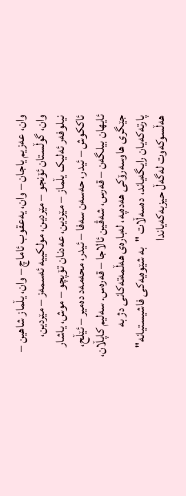وان، عه‌زیم یاجان – وان، یه‌عقوب ئاماچ – وان، یڵماز شاهین – وان، گوڵستان ئۆنجو – مێردین، مولکییه‌ ئه‌سمه‌ز – مێردین، نیلوفه‌ر ئه‌لیک یڵماز – مێردین، عه‌دنان تۆپچو – موش، یاشار ئاککوش – ئیدر، حه‌سه‌ن سه‌فا – ئیدر، محه‌مه‌د ده‌میر – ئێڵح، ئایهان بیلگه‌ن – قه‌رس، شه‌ڤین ئالاجا – قه‌ره‌س. سه‌لیم کاپڵان، جێگرى هاوسه‌رۆکى هه‌ده‌په‌، له‌باره‌ى هه‌ڵمه‌ته‌کانى دژ به‌ پارته‌که‌یان رایگه‌یاند، ده‌سه‌ڵات "به‌ شێوه‌یه‌کى فاشیستیانه‌" هه‌ڵسوکه‌وت له‌گه‌ڵ حیزبه‌که‌یاندا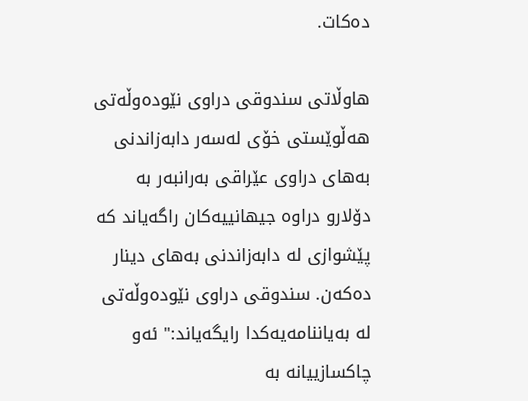ده‌کات.

هاوڵاتى سندوقی دراوی نێوده‌وڵه‌تی هه‌ڵوێستى خۆى له‌سه‌ر دابه‌زاندنى به‌هاى دراوى عێراقى به‌رانبه‌ر به‌ دۆلارو دراوه‌ جیهانییه‌کان راگه‌یاند که‌ پێشوازی له‌ دابه‌زاندنی به‌های دینار ده‌که‌ن. سندوقی دراوی نێوده‌وڵه‌تی له‌ به‌یاننامه‌یه‌کدا رایگه‌یاند:" ئه‌و چاکسازییانه‌ به‌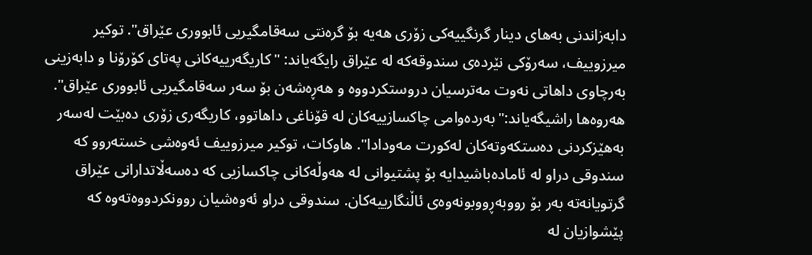دابه‌زاندنى به‌هاى دینار گرنگییه‌کی زۆری هه‌یه‌ بۆ گره‌نتی سه‌قامگیریى ئابووری عێراق". توکیر میرزوییف، سه‌رۆکی نێرده‌ی سندوقه‌که‌ له‌ عێراق رایگه‌یاند: "کاریگه‌رییه‌کانی په‌تای کۆرۆنا و دابه‌زینی به‌رچاوی داهاتی نه‌وت مه‌ترسیان دروستکردووه‌ و هه‌ڕه‌شه‌ن بۆ سه‌ر سه‌قامگیریى ئابووری عێراق". هه‌روه‌ها راشیگه‌یاند:"به‌رده‌وامی چاکسازییه‌کان له‌ قۆناغی داهاتوو، کاریگه‌ری زۆری ده‌بێت له‌سه‌ر به‌هێزکردنی ده‌ستکه‌وته‌کان له‌کورت مه‌ودادا". هاوکات، توکیر میرزوییف ئه‌وه‌شى خسته‌روو که‌ سندوقی دراو له‌ ئاماده‌باشیدایه‌ بۆ پشتیوانی له‌ هه‌وڵه‌کانی چاکسازیى که‌ ده‌سه‌ڵاتدارانی عێراق گرتویانه‌ته‌ به‌ر بۆ رووبه‌ڕووبونه‌وه‌ی ئاڵنگارییه‌کان. سندوقی دراو ئه‌وه‌شیان روونکردووه‌ته‌وه‌ که‌ پێشوازیان‌ له‌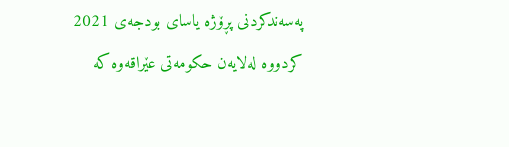په‌سه‌ندکردنی پڕۆژه‌ یاساى بودجه‌ى 2021 کردووه‌ له‌لایه‌ن حکومه‌تى عێراقه‌وه‌ که‌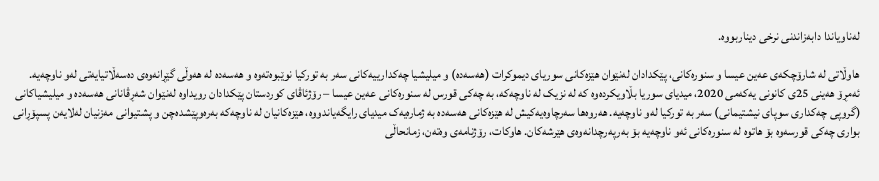له‌ناویاندا دابه‌زاندنی نرخی دیناربووه‌.

هاوڵاتى له‌ شارۆچکه‌ى عه‌ین عیسا و سنوره‌کانی، پێکدادان له‌نێوان هێزه‌کانى سوریاى دیموکرات (هه‌سه‌ده‌) و میلیشیا چه‌کدارییه‌کانى سه‌ر به‌ تورکیا نوێبوه‌ته‌وه‌ و هه‌سه‌ده‌ له‌ هه‌وڵى گێڕانه‌وه‌ى ده‌سه‌ڵاتیایه‌تى له‌و ناوچه‌یه‌. ئه‌مڕۆ هه‌ینى 25ى کانونى یه‌که‌مى 2020، میدیاى سوریا بڵاویکرده‌وه‌ که‌ له‌ نزیک له‌ ناوچه‌که‌، به‌ چه‌کى قورس له‌ سنوره‌کانى عه‌ین عیسا – رۆژئاڤاى کوردستان پێکدادان رویداوه‌ له‌نێوان شه‌ڕڤانانى هه‌سه‌ده‌ و میلیشیاکانى (گروپى چه‌کدارى سوپاى نیشتیمانی) سه‌ر به‌ تورکیا له‌و ناوچه‌یه‌. هه‌روه‌ها سه‌رچاوه‌یه‌کیش له‌ هێزه‌کانى هه‌سه‌ده‌ به‌ ژماره‌یه‌ک میدیاى رایگه‌یاندووه‌، هێزه‌کانیان له‌ ناوچه‌که‌ به‌ره‌وپێشده‌چن و پشتیوانى مه‌زنیان له‌لایه‌ن پسپۆڕانى بوارى چه‌کى قورسه‌وه‌ بۆ هاتوه‌ له‌ سنوره‌کانى ئه‌و ناوچه‌یه‌ بۆ به‌رپه‌رچدانه‌وه‌ى هێرشه‌کان. هاوکات، رۆژنامه‌ى وه‌ته‌ن، زمانحاڵى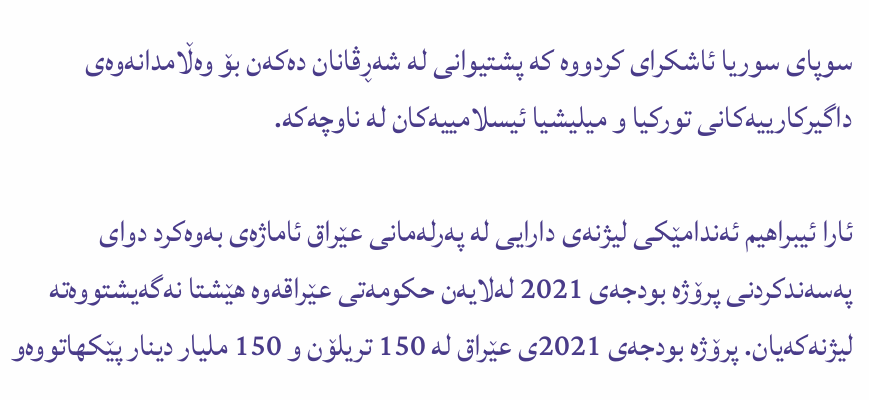سوپاى سوریا ئاشکراى کردووه‌ که‌ پشتیوانى له‌ شه‌ڕڤانان ده‌که‌ن بۆ وه‌ڵامدانه‌وه‌ى داگیرکارییه‌کانى تورکیا و میلیشیا ئیسلامییه‌کان له‌ ناوچه‌که‌.

ئارا ئیبراهیم ئه‌ندامێکى لیژنه‌ى دارایى له‌ په‌رله‌مانى عێراق ئاماژه‌ى به‌وه‌کرد دواى په‌سه‌ندکردنى پرۆژه‌ بودجه‌ى 2021 له‌لایه‌ن حکومه‌تى عێراقه‌وه‌ هێشتا نه‌گه‌یشتووه‌ته‌ لیژنه‌که‌یان. پرۆژه‌ بودجه‌ى 2021ى عێراق له‌ 150 تریلۆن و 150 ملیار دینار پێکهاتووه‌و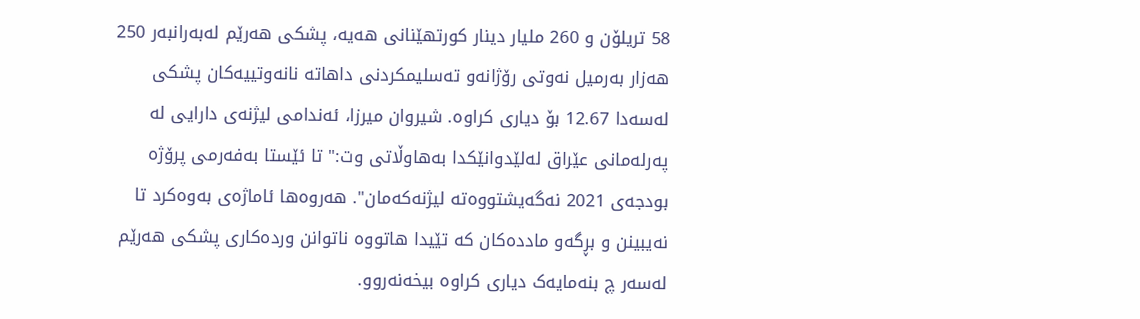58 تریلۆن و 260 ملیار دینار کورتهێنانى هه‌یه‌، پشکى هه‌رێم له‌به‌رانبه‌ر 250 هه‌زار به‌رمیل نه‌وتى رۆژانه‌و ته‌سلیمکردنى داهاته‌ نانه‌وتییه‌کان پشکى له‌سه‌دا 12.67 بۆ دیارى کراوه‌. شیروان میرزا، ئه‌ندامى لیژنه‌ى دارایى له‌ په‌رله‌مانى عێراق له‌لێدوانێکدا به‌هاوڵاتى وت:" تا ئێستا به‌فه‌رمى پرۆژه‌ بودجه‌ى 2021 نه‌گه‌یشتووه‌ته‌ لیژنه‌که‌مان". هه‌روه‌ها ئاماژه‌ى به‌وه‌کرد تا نه‌یبینن و بڕگه‌و مادده‌کان که‌ تێیدا هاتووه‌ ناتوانن ورده‌کارى پشکى هه‌رێم له‌سه‌ر چ بنه‌مایه‌ک دیارى کراوه‌ بیخه‌نه‌روو.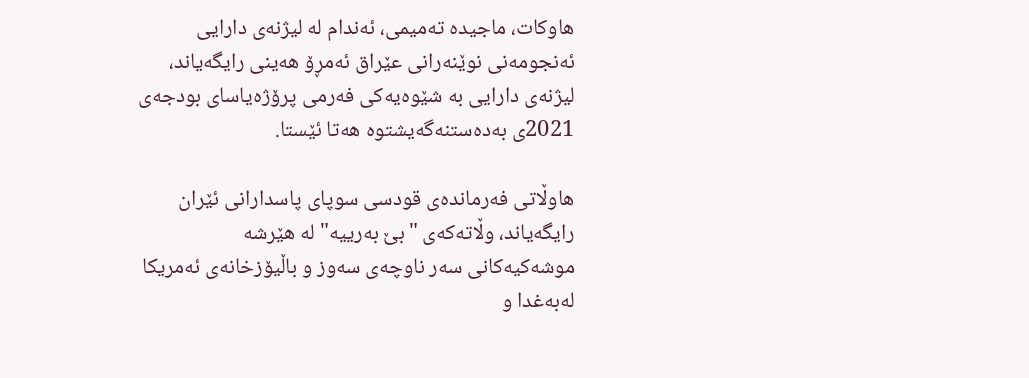هاوکات، ماجیده‌ ته‌میمی، ئه‌ندام له‌ لیژنه‌ى دارایى ئه‌نجومه‌نى نوێنه‌رانى عێراق ئه‌مڕۆ هه‌ینى رایگه‌یاند، لیژنه‌ى دارایى به‌ شێوه‌یه‌کى فه‌رمى پرۆژه‌یاساى بودجه‌ى 2021ى به‌ده‌ستنه‌گه‌یشتوه‌ هه‌تا ئێستا.

هاوڵاتى ‌فه‌رمانده‌ى قودسى سوپاى پاسدارانى ئێران رایگه‌یاند، وڵاته‌که‌ى "بێ به‌رییه‌" له‌ هێرشه‌ موشه‌کیه‌کانى سه‌ر ناوچه‌ى سه‌وز و باڵیۆزخانه‌ى ئه‌مریکا له‌به‌غدا و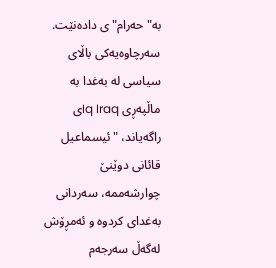به‌"حه‌رام" ى داده‌نێت. سه‌رچاوه‌یه‌کى باڵاى سیاسى له‌ به‌غدا به‌ ماڵپه‌ڕى Iq Iraqى راگه‌یاند، "ئیسماعیل قائانى دوێنێ چوارشه‌ممه‌، سه‌ردانى به‌غداى کردوه‌ و ئه‌مڕۆش له‌گه‌ڵ سه‌رجه‌م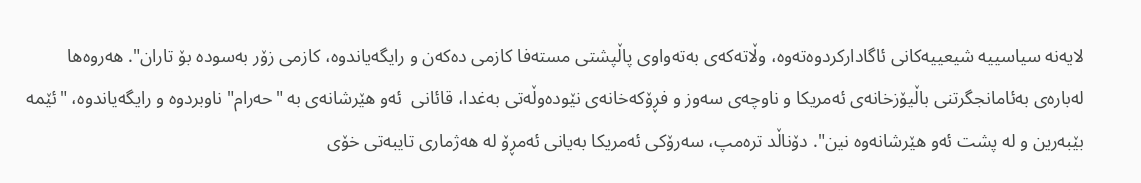لایه‌نه‌ سیاسییه‌ شیعییه‌کانى ئاگادارکردوه‌ته‌وه‌، وڵاته‌که‌ى به‌ته‌واوى پاڵپشتى مسته‌فا کازمى ده‌که‌ن و رایگه‌یاندوه‌، کازمى زۆر به‌سوده‌ بۆ تاران". هه‌روه‌ها له‌باره‌ى به‌ئامانجگرتنى باڵیۆزخانه‌ى ئه‌مریکا و ناوچه‌ى سه‌وز و فڕۆکه‌خانه‌ى نێوده‌وڵه‌تى به‌غدا، قائانى  ئه‌و هێرشانه‌ى به‌ "حه‌رام" ناوبردوه‌ و رایگه‌یاندوه‌، "ئێمه‌ بێبه‌رین و له‌ پشت ئه‌و هێرشانه‌وه‌ نین". دۆناڵد تره‌مپ، سه‌رۆکى ئه‌مریکا به‌یانى ئه‌مڕۆ له‌ هه‌ژمارى تایبه‌تى خۆى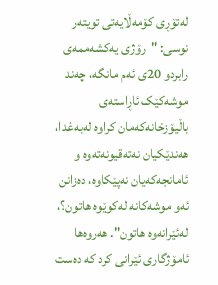له‌تۆڕى کۆمه‌ڵایه‌تى تویته‌ر نوسى: "رۆژى یه‌کشه‌ممه‌ى رابردو 20ى ئه‌م مانگه‌، چه‌ند موشه‌کێک ئاڕاسته‌ى باڵیۆزخانه‌که‌مان کراوه‌ له‌به‌غدا، هه‌ندێکیان نه‌ته‌قیونه‌ته‌وه‌ و ئامانجه‌که‌یان نه‌پێکاوه‌، ده‌زانن ئه‌و موشه‌کانه‌ له‌کوێوه‌ هاتون؟، له‌ئێرانه‌وه‌ هاتون". هه‌روه‌ها ئامۆژگارى ئێرانى کرد که‌ ده‌ست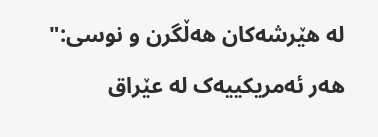له‌ هێرشه‌کان هه‌ڵگرن و نوسى:" هه‌ر ئه‌مریکییه‌ک له‌ عێراق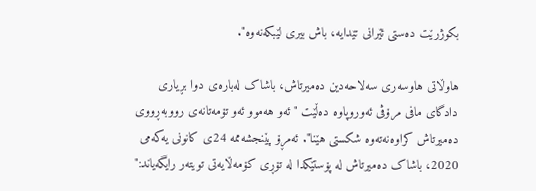بکوژرێت ده‌ستى ئێرانى تێدایه‌، باش بیرى لێبکه‌نه‌وه‌".

هاوڵاتى هاوسه‌رى سه‌لاحه‌دین ده‌میرتاش، باشاک له‌باره‌ى دوا بڕیارى دادگاى مافى مرۆڤى ئه‌وروپاوه‌ ده‌ڵێت " ئه‌و هه‌موو ئه‌و تۆمه‌تانه‌ى رووبه‌ڕووى ده‌میرتاش کراوه‌نه‌ته‌وه‌ شکستى هێنا". ئه‌مڕۆ پێنجشه‌ممه‌ 24ى کانونى یه‌که‌مى 2020، باشاک ده‌میرتاش له‌ پۆستێکدا له‌ تۆڕى کۆمه‌ڵایه‌تى تویته‌ر رایگه‌یاند:"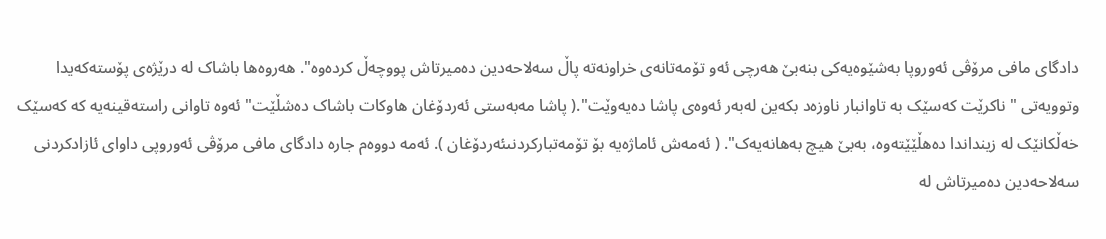دادگاى مافى مرۆڤى ئه‌وروپا به‌شێوه‌یه‌کى بنه‌بێ‌ هه‌رچى ئه‌و تۆمه‌تانه‌ى خراونه‌ته‌ پاڵ سه‌لاحه‌دین ده‌میرتاش پووچه‌ڵ کرده‌وه‌". هه‌روه‌ها باشاک له‌ درێژه‌ى پۆسته‌که‌یدا وتوویه‌تى " ناکرێت که‌سێک به‌ تاوانبار ناوزه‌د بکه‌ین له‌به‌ر ئه‌وه‌ى پاشا ده‌یه‌وێت".( پاشا مه‌به‌ستى ئه‌ردۆغان هاوکات باشاک ده‌شڵێت" ئه‌وه‌ تاوانى راسته‌قینه‌یه‌ که‌ که‌سێک خه‌ڵکانێک له‌ زینداندا ده‌هڵێێته‌وه‌، به‌بێ هیچ به‌هانه‌یه‌ک". ( ئه‌مه‌ش ئاماژه‌یه‌ بۆ تۆمه‌تبارکردنىئه‌ردۆغان ). ئه‌مه‌ دووه‌م جاره‌ دادگاى مافى مرۆڤى ئه‌وروپى داواى ئازادکردنى سه‌لاحه‌دین ده‌میرتاش له‌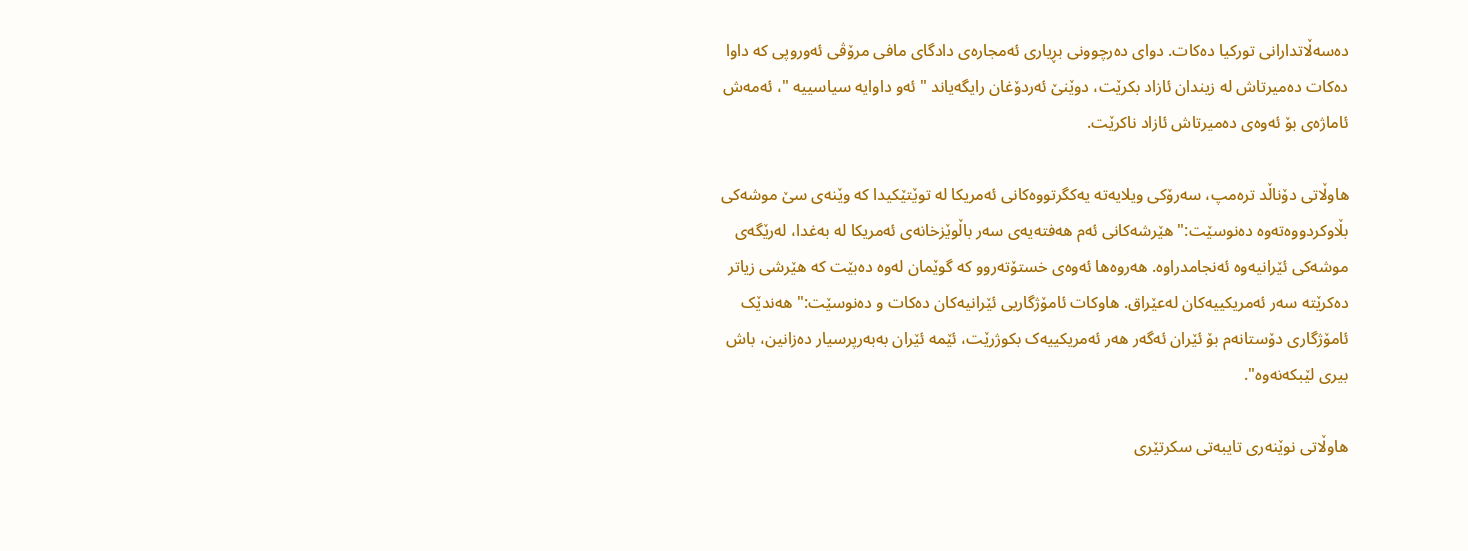ده‌سه‌ڵاتدارانى تورکیا ده‌کات. دواى ده‌رچوونى بڕیارى ئه‌مجاره‌ى دادگاى مافى مرۆڤى ئه‌وروپى که‌ داوا ده‌کات ده‌میرتاش له‌ زیندان ئازاد بکرێت، دوێنێ ئه‌ردۆغان رایگه‌یاند " ئه‌و داوایه‌ سیاسییه‌ "، ئه‌مه‌ش ئاماژه‌ى بۆ ئه‌وه‌ى ده‌میرتاش ئازاد ناکرێت.

هاوڵاتى دۆناڵد تره‌مپ، سه‌رۆکى ویلایه‌ته‌ یه‌کگرتووه‌کانى ئه‌مریکا له‌ توێتێکیدا که‌ وێنه‌ى سێ موشه‌کى بڵاوکردووه‌ته‌وه‌ ده‌نوسێت:" هێرشه‌کانى ئه‌م هه‌فته‌یه‌ى سه‌ر باڵوێزخانه‌ى ئه‌مریکا له‌ به‌غدا، له‌رێگه‌ى موشه‌کى ئێرانیه‌وه‌ ئه‌نجامدراوه‌. هه‌روه‌ها ئه‌وه‌ى خستۆته‌روو که‌ گوێمان له‌وه‌ ده‌بێت که‌ هێرشى زیاتر ده‌کرێته‌ سه‌ر ئه‌مریکییه‌کان له‌عێراق. هاوکات ئامۆژگاریى ئێرانیه‌کان ده‌کات و ده‌نوسێت:" هه‌ندێک ئامۆژگاری دۆستانه‌م بۆ ئێران ئه‌گه‌ر هه‌ر ئه‌مریکییه‌ک بکوژرێت، ئێمه‌ ئێران به‌به‌رپرسیار ده‌زانین، باش بیرى لێبکه‌نه‌وه‌".

هاوڵاتى نوێنه‌رى تایبه‌تى سکرتێرى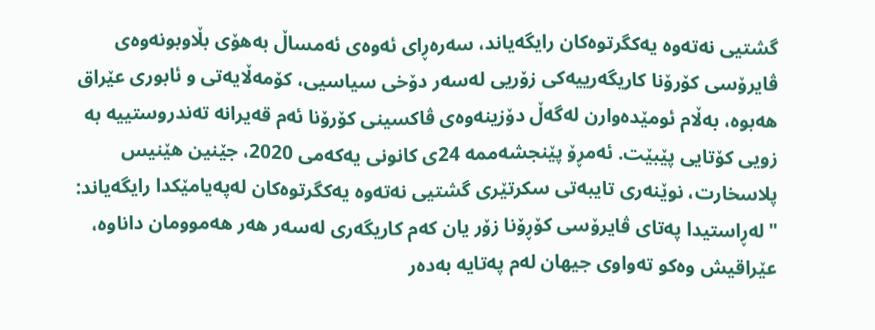گشتیى نه‌ته‌وه‌ یه‌کگرتوه‌کان رایگه‌یاند، سه‌ره‌ڕاى ئه‌وه‌ى ئه‌مساڵ به‌هۆى بڵاوبونه‌وه‌ى ڤایرۆسى کۆرۆنا کاریگه‌رییه‌کى زۆریى له‌سه‌ر دۆخى سیاسیی، کۆمه‌ڵایه‌تى و ئابورى عێراق هه‌بوه‌، به‌ڵام ئومێده‌وارن له‌گه‌ڵ دۆزینه‌وه‌ى ڤاکسینى کۆرۆنا ئه‌م قه‌یرانه‌ ته‌ندروستییه‌ به‌ زویى کۆتایى پێبێت. ئه‌مڕۆ پێنجشه‌ممه‌ 24ى کانونى یه‌که‌مى 2020، جێنین هێنیس پلاسخارت، نوێنه‌رى تایبه‌تى سکرتێرى گشتیى نه‌ته‌وه‌ یه‌کگرتوه‌کان له‌په‌یامێکدا رایگه‌یاند: "له‌ڕاستیدا په‌تاى ڤایرۆسى کۆڕۆنا زۆر یان که‌م کاریگه‌رى له‌سه‌ر هه‌ر هه‌موومان داناوه‌، عێراقیش وه‌کو ته‌واوى جیهان له‌م په‌تایه‌ به‌ده‌ر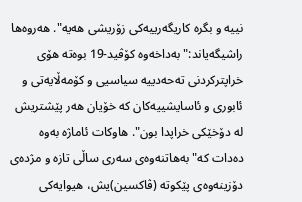نییه‌ و بگره‌ کاریگه‌رییه‌کى زۆریشى هه‌یه‌". هه‌روه‌ها راشیگه‌یاند:"به‌داخه‌وه‌ کۆڤید-19 بوه‌ته‌ هۆى خراپترکردنى ته‌حه‌دییه‌ سیاسیى و کۆمه‌ڵایه‌تى و ئابورى و ئاسایشییه‌کان که‌ خۆیان هه‌ر پێشتریش له‌ دۆخێکى خراپدا بون". هاوکات ئاماژه‌ به‌وه‌ ده‌دات که‌" به‌هاتنه‌وه‌ى سه‌رى ساڵى تازه‌ و مژده‌ى دۆزینه‌وه‌ى پێکوته‌ (ڤاکسین)یش، هیوایه‌کى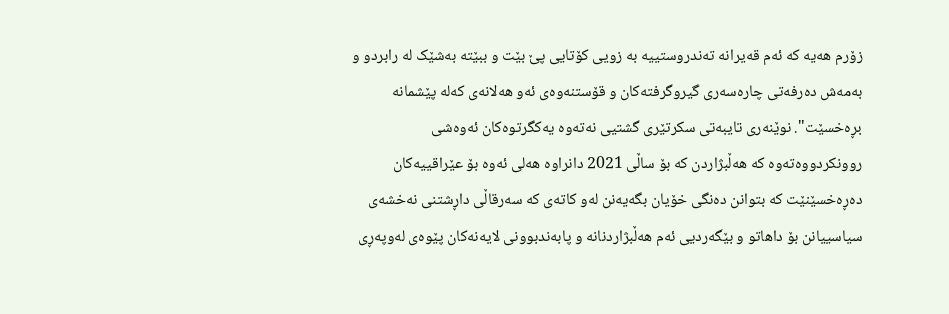زۆرم هه‌یه‌ که‌ ئه‌م قه‌یرانه‌ ته‌ندروستییه‌ به‌ زویى کۆتایى پێ بێت و ببێته‌ به‌شێک له‌ رابردو و به‌مه‌ش ده‌رفه‌تى چاره‌سه‌رى گیروگرفته‌کان و قۆستنه‌وه‌ى ئه‌و هه‌لانه‌ى که‌له‌ پێشمانه‌ بڕه‌خسێت". نوێنه‌رى تایبه‌تى سکرتێرى گشتیى نه‌ته‌وه‌ یه‌کگرتوه‌کان ئه‌وه‌شى روونکردووه‌ته‌وه‌ که‌ هه‌ڵبژاردن که‌ بۆ ساڵى 2021 دانراوه‌ هه‌لى ئه‌وه‌ بۆ عێراقییه‌کان ده‌ڕه‌خسێنێت که‌ بتوانن ده‌نگى خۆیان بگه‌یه‌نن له‌و کاته‌ى که‌ سه‌رقاڵى داڕشتنى نه‌خشه‌ى سیاسییانن بۆ داهاتو و بێگه‌ردیى ئه‌م هه‌ڵبژاردنانه‌ و پابه‌ندبوونى لایه‌نه‌کان پێوه‌ى له‌وپه‌ڕى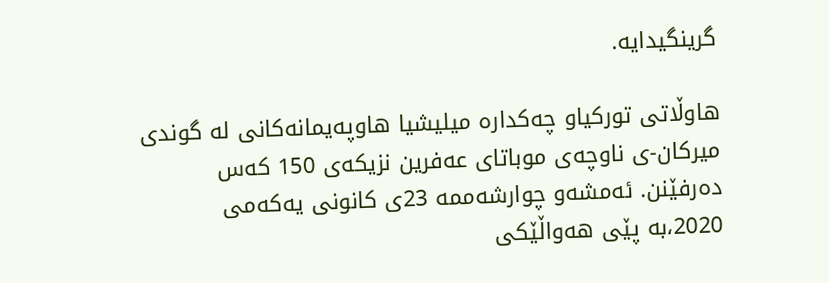گرینگیدایه‌.

هاوڵاتى تورکیاو چه‌کداره‌ میلیشیا هاوپه‌یمانه‌کانى له‌ گوندى میرکان-ى ناوچه‌ى موباتاى عه‌فرین نزیکه‌ى 150 که‌س ده‌رفێنن. ئه‌مشه‌و چوارشه‌ممه‌ 23ى کانونى یه‌که‌مى 2020،به‌ پێى هه‌واڵێکى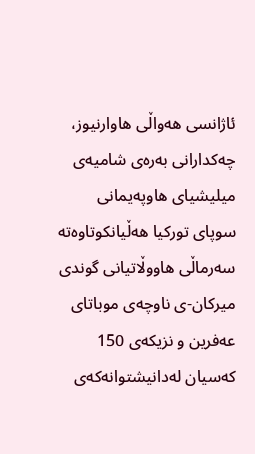ئاژانسى هه‌واڵى هاوارنیوز، چه‌کدارانى به‌ره‌ى شامیه‌ى میلیشیاى هاوپه‌یمانى سوپاى تورکیا هه‌ڵیانکوتاوه‌ته‌ سه‌رماڵى هاووڵاتیانى گوندى میرکان-ى ناوچه‌ى موباتاى عه‌فرین و نزیکه‌ى 150 که‌سیان له‌دانیشتوانه‌که‌ى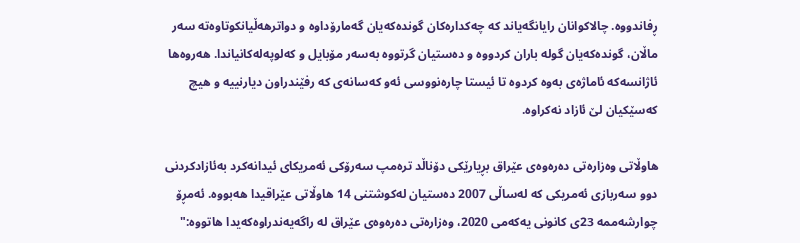ڕفاندووه‌. چالاکوانان رایانگه‌یاند که‌ چه‌کداره‌کان گونده‌که‌یان گه‌مارۆداوه‌ و دواترهه‌ڵیانکوتاوه‌ته‌ سه‌ر ماڵان، گونده‌که‌یان گوله‌ باران کردووه‌ و ده‌ستیان گرتووه‌ به‌سه‌ر مۆبایل و که‌لوپه‌له‌کانیاندا. هه‌روه‌ها ئاژانسه‌که‌ ئاماژه‌ى به‌وه‌ کردوه‌ تا ئیستا چاره‌نووسى ئه‌و که‌سانه‌ى که‌ رفێندراون دیارنییه‌ و هیچ که‌سێکیان لێ ئازاد نه‌کراوه‌.

هاوڵاتى وه‌زاره‌تى ده‌ره‌وه‌ى عێراق بڕیارێکى دۆناڵد تره‌مپ سه‌رۆکى ئه‌مریکاى ئیدانه‌کرد به‌ئازادکردنى دوو سه‌ربازى ئه‌مریکى که‌ له‌ساڵى 2007 ده‌ستیان له‌کوشتنى 14 هاوڵاتى عێراقیدا هه‌بووه‌. ئه‌مڕۆ چوارشه‌ممه‌ 23ى کانونى یه‌که‌مى 2020، وه‌زاره‌تى ده‌ره‌وه‌ى عێراق له‌ راگه‌یه‌ندراوه‌که‌یدا هاتووه‌:"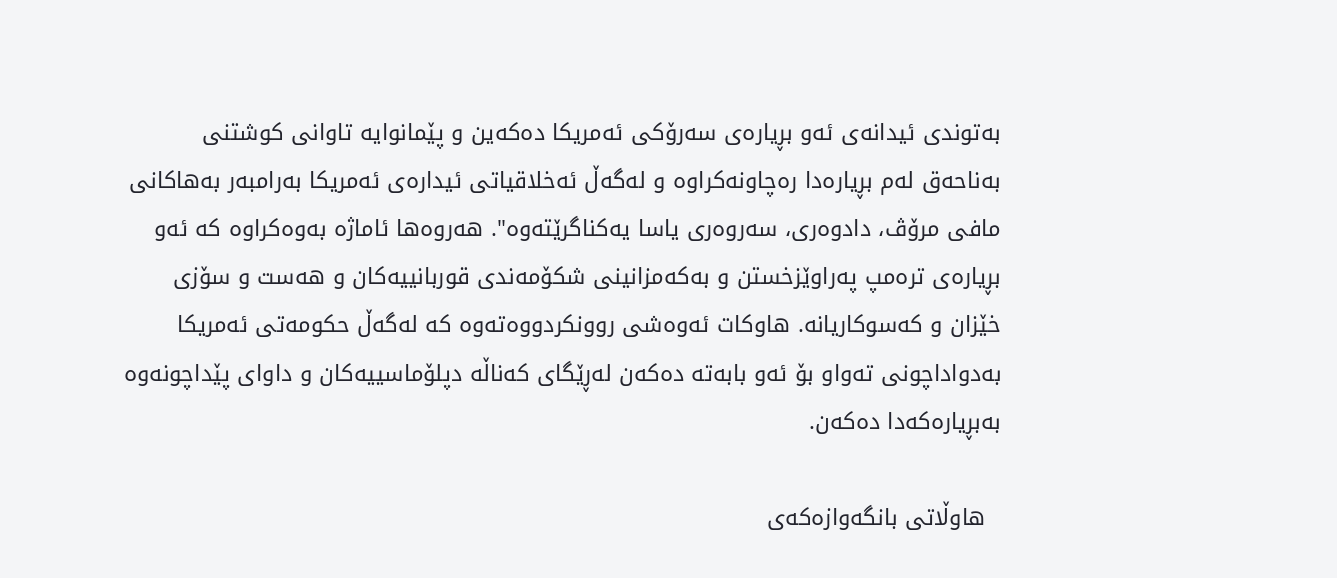به‌توندى ئیدانه‌ى ئه‌و بڕیاره‌ى سه‌رۆکى ئه‌مریکا ده‌که‌ین و پێمانوایه‌ تاوانى کوشتنى به‌ناحه‌ق له‌م بڕیاره‌دا ره‌چاونه‌کراوه‌ و له‌گه‌ڵ ئه‌خلاقیاتى ئیداره‌ى ئه‌مریکا به‌رامبه‌ر به‌هاکانى مافى مرۆڤ، دادوه‌ری، سه‌روه‌رى یاسا یه‌کناگرێته‌وه‌". هه‌روه‌ها ئاماژه‌ به‌وه‌کراوه‌ که‌ ئه‌و بڕیاره‌ى تره‌مپ په‌راوێزخستن و به‌که‌مزانینى شکۆمه‌ندى قوربانییه‌کان و هه‌ست و سۆزى خێزان و که‌سوکاریانه‌. هاوکات ئه‌وه‌شى روونکردووه‌ته‌وه‌ که‌ له‌گه‌ڵ حکومه‌تى ئه‌مریکا به‌دواداچونى ته‌واو بۆ ئه‌و بابه‌ته‌ ده‌که‌ن له‌ڕێگاى که‌ناڵه‌ دپلۆماسییه‌کان و داواى پێداچونه‌وه‌ به‌بڕیاره‌که‌دا ده‌که‌ن.

  هاوڵاتى بانگەوازەکەی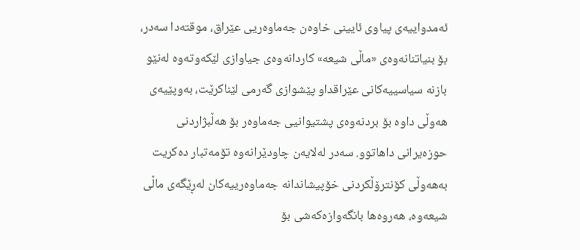ئەمدواییەی پیاوی ئایینی خاوەن جەماوەریی عێراق، موقتەدا سەدر، بۆ بنیاتنانەوەی «ماڵی شیعە» کاردانەوەی جیاوازی لێکەوتەوە لەنێو بازنە سیاسییەکانی عێراقداو پێشوازی گەرمی لێناکرێت، بەوپێیەی هەوڵی داوە بۆ بردنەوەی پشتیوانیی جەماوەر بۆ هەڵبژاردنی حوزەیرانی داهاتوو. سەدر لەلایەن چاودێرانەوە تۆمەتبار دەکریت بەهەوڵی کۆنترۆڵکردنی خۆپیشاندانە جەماوەرییەکان لەڕێگەی ماڵی شیعەوە، هەروەها بانگەوازەکەشی بۆ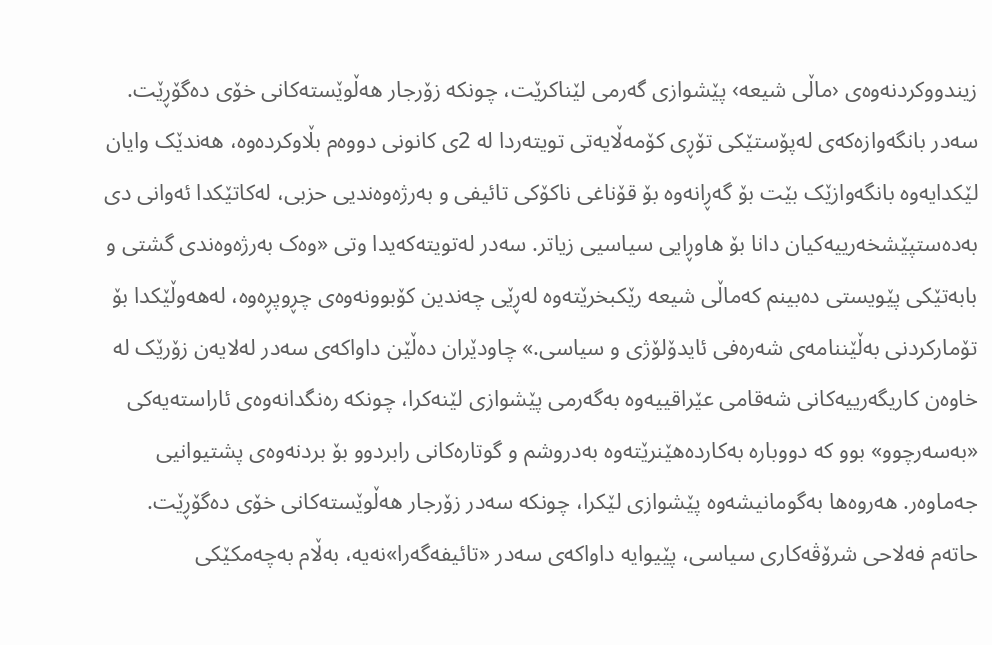زیندووکردنەوەی ‹ماڵی شیعە› پێشوازی گەرمی لێناکرێت، چونکە زۆرجار هەڵوێستەکانی خۆی دەگۆڕێت. سەدر بانگەوازەکەی لەپۆستێکی تۆڕی کۆمەڵایەتی تویتەردا لە 2ی کانونی دووەم بڵاوکردەوە، هەندێک وایان لێکدایەوە بانگەوازێک بێت بۆ گەڕانەوە بۆ قۆناغی ناکۆکی تائیفی و بەرژەوەندیی حزبی، لەکاتێکدا ئەوانی دی بەدەستپێشخەرییەکیان دانا بۆ هاوڕایی سیاسیی زیاتر. سەدر لەتویتەکەیدا وتی «وەک بەرژەوەندی گشتی و بابەتێکی پێویستی دەبینم کەماڵی شیعە رێکبخرێتەوە لەڕێی چەندین کۆبوونەوەی چڕوپڕەوە، لەهەوڵێکدا بۆ تۆمارکردنی بەڵێننامەی شەرەفی ئایدۆلۆژی و سیاسی.» چاودێران دەڵێن داواکەی سەدر لەلایەن زۆرێک لە خاوەن کاریگەرییەکانی شەقامی عێراقییەوە بەگەرمی پێشوازی لێنەکرا، چونکە رەنگدانەوەی ئاراستەیەکی «بەسەرچوو» بوو کە دووبارە بەکاردەهێنرێتەوە بەدروشم و گوتارەکانی رابردوو بۆ بردنەوەی پشتیوانیی جەماوەر. هەروەها بەگومانیشەوە پێشوازی لێکرا، چونکە سەدر زۆرجار هەڵوێستەکانی خۆی دەگۆڕێت. حاتەم فەلاحی شرۆڤەکاری سیاسی، پێیوایە داواکەی سەدر «تائیفەگەرا»نەیە، بەڵام بەچەمکێکی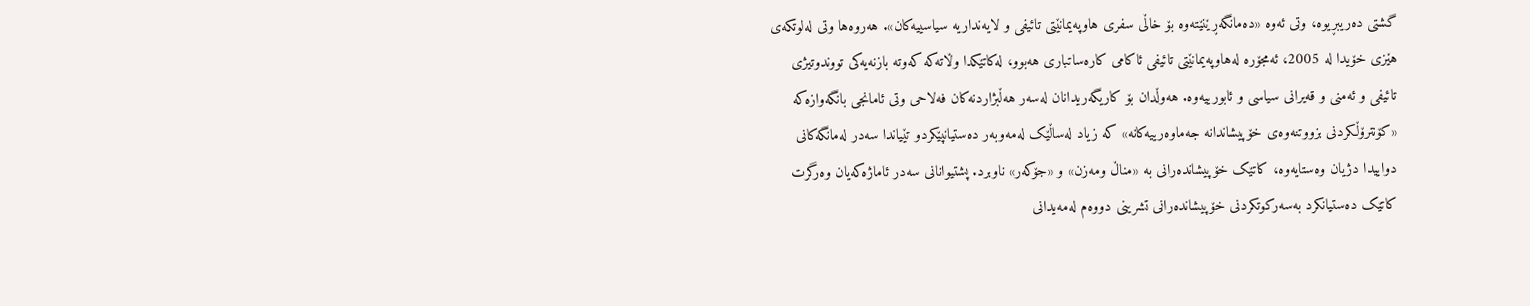گشتی دەریبڕیوە، وتی ئەوە «دەمانگەڕێنێتەوە بۆ خاڵی سفری هاوپەیمانێتی تائیفی و لایەنداریە سیاسییەکان». هەروەها وتی لەلوتکەی هێزی خۆیدا لە 2005، ئەمجۆرە لەهاوپەیمانێتی تائیفی ئاکامی کارەساتباری هەبوو، لەکاتێکدا وڵاتەکە کەوتە بازنەیەکی تووندوتیژی تائیفی و ئەمنی و قەیرانی سیاسی و ئابورییەوە. هەوڵدان بۆ کاریگەریدانان لەسەر هەڵبژاردنەکان فەلاحی وتی ئامانجی بانگەوازەکە «کۆنترۆڵکردنی بزووتنەوەی خۆپیشاندانە جەماوەرییەکانە» کە زیاد لەساڵێک لەمەوبەر دەستیانپێکردو تێیاندا سەدر لەمانگەکانی دواییدا دژیان وەستایەوە، کاتێک خۆپیشاندەرانی بە «مناڵ ومەزن» و «جۆکەر» ناوبرد. پشتیوانانی سەدر ئاماژەکەیان وەرگرت کاتێک دەستیانکرد بەسەرکوتکردنی خۆپیشاندەرانی تشرینی دووەم لەمەیدانی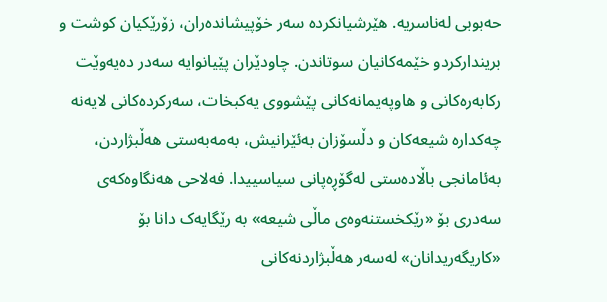حەبوبی لەناسریە. هێرشیانکردە سەر خۆپیشاندەران، زۆرێکیان کوشت و بریندارکردو خێمەکانیان سوتاندن. چاودێران پێیانوایە سەدر دەیەوێت رکابەرەکانی و هاوپەیمانەکانی پێشووی یەکبخات، سەرکردەکانی لایەنە چەکدارە شیعەکان و دڵسۆزان بەئێرانیش، بەمەبەستی هەڵبژاردن، بەئامانجی باڵادەستی لەگۆڕەپانی سیاسییدا. فەلاحی هەنگاوەکەی سەدری بۆ «رێکخستنەوەی ماڵی شیعە» بە رێگایەک دانا بۆ «کاریگەریدانان» لەسەر هەڵبژاردنەکانی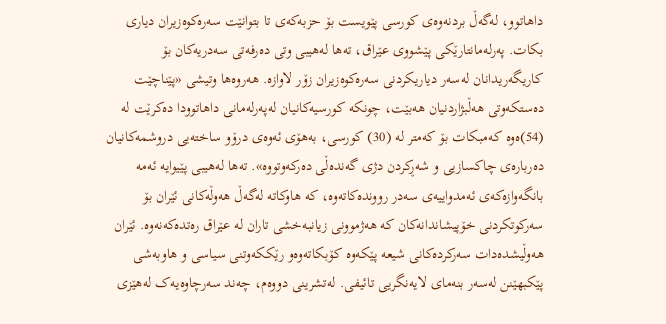داهاتوو، لەگەڵ بردنەوەی کورسی پێویست بۆ حزبەکەی تا بتوانێت سەرەکوەزیران دیاری بکات. پەرلەمانتارێکی پێشووی عێراق، تەها لەهیبی وتی دەرفەتی سەدریەکان بۆ کاریگەریدانان لەسەر دیاریکردنی سەرەکوەزیران زۆر لاوازە. هەروەها وتیشی «پێناچێت دەستکەوتی هەڵبژاردنیان هەبێت، چونکە کورسیەکانیان لەپەرلەمانی داهاتوودا دەکرێت لە (54)ەوە کەمبکات بۆ کەمتر لە (30) کورسی، بەهۆی ئەوەی درۆو ساختەیی دروشمەکانیان دەربارەی چاکسازیی و شەڕکردن دژی گەندەڵی دەرکەوتووە». تەها لەهیبی پێیوایە ئەمە بانگەوازەکەی ئەمدواییەی سەدر رووندەکاتەوە، کە هاوکاتە لەگەڵ هەوڵەکانی ئێران بۆ سەرکوتکردنی خۆپیشاندانەکان کە هەژموونی زیانبەخشی تاران لە عێراق رەتدەکەنەوە. ئێران هەوڵیشدەدات سەرکردەکانی شیعە پێکەوە کۆبکاتەوەو رێککەوتنی سیاسی و هاوبەشی پێکبهێنن لەسەر بنەمای لایەنگریی تائیفی. لەتشرینی دووەم، چەند سەرچاوەیەک لەهێزی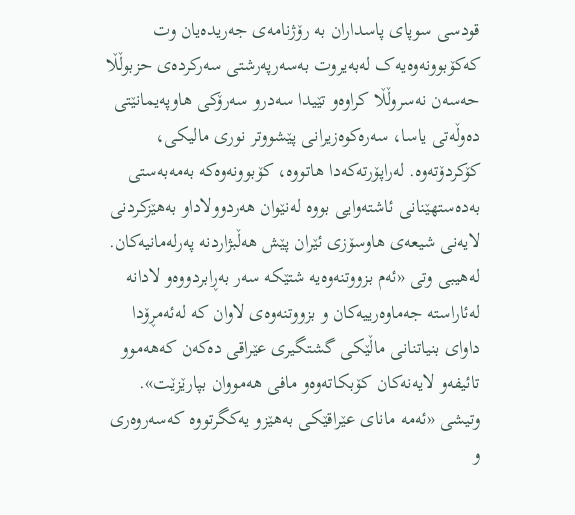قودسی سوپای پاسداران بە رۆژنامەی جەریدەیان وت کەکۆبوونەوەیەک لەبەیروت بەسەرپەرشتی سەرکردەی حزبوڵڵا حەسەن نەسروڵڵا کراوەو تێیدا سەدرو سەرۆکی هاوپەیمانێتی دەوڵەتی یاسا، سەرەکوەزیرانی پێشووتر نوری مالیکی، کۆکردۆتەوە. لەراپۆرتەکەدا هاتووە، کۆبوونەوەکە بەمەبەستی بەدەستهێنانی ئاشتەوایی بووە لەنێوان هەردوولاداو بەهێزکردنی لایەنی شیعەی هاوسۆزی ئێران پێش هەڵبژاردنە پەرلەمانیەکان. لەهیبی وتی «ئەم بزووتنەوەیە شتێکە سەر بەڕابردووەو لادانە لەئاراستە جەماوەرییەکان و بزووتنەوەی لاوان کە لەئەمڕۆدا داوای بنیاتنانی ماڵێکی گشتگیری عێراقی دەکەن کەهەموو تائیفەو لایەنەکان کۆبکاتەوەو مافی هەمووان بپارێزێت». وتیشی «ئەمە مانای عێراقێکی بەهێزو یەکگرتووە کەسەروەری و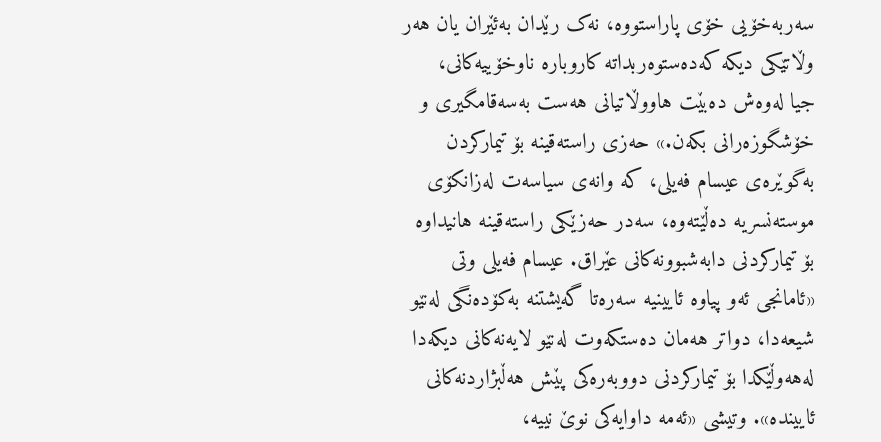سەربەخۆیی خۆی پاراستووە، نەک رێدان بەئێران یان هەر وڵاتێکی دیکە کەدەستوەربداتە کاروبارە ناوخۆییەکانی، جیا لەوەش دەبێت هاووڵاتیانی هەست بەسەقامگیری و خۆشگوزەرانی بکەن.» حەزی راستەقینە بۆ تیمارکردن بەگوێرەی عیسام فەیلی، کە وانەی سیاسەت لەزانکۆی موستەنسریە دەڵێتەوە، سەدر حەزێکی راستەقینە هانیداوە بۆ تیمارکردنی دابەشبوونەکانی عێراق. عیسام فەیلی وتی «ئامانجی ئەو پیاوە ئایینیە سەرەتا گەیشتنە بەکۆدەنگی لەنێو شیعەدا، دواتر هەمان دەستکەوت لەنێو لایەنەکانی دیکەدا لەهەوڵێکدا بۆ تیمارکردنی دووبەرەکی پێش هەڵبژاردنەکانی ئاییندە». وتیشی «ئەمە داوایەکی نوێ نییە،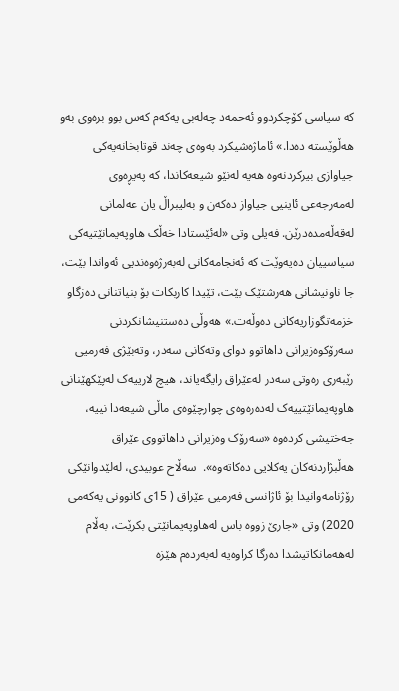کە سیاسی کۆچکردوو ئەحمەد چەلەبی یەکەم کەس بوو برەوی بەو هەڵوێستە دەدا.» ئاماژەشیکرد بەوەی چەند قوتابخانەیەکی جیاوازی بیرکردنەوە هەیە لەنێو شیعەکاندا، کە پەیڕەوی لەمەرجەعی ئاینیی جیاواز دەکەن و بەلیبراڵ یان عەلمانی لەقەڵەمدەدرێن. فەیلی وتی «لەئێستادا خەڵک هاوپەیمانێتیەکی سیاسییان دەیەوێت کە ئەنجامەکانی لەبەرژەوەندیی ئەواندا بێت، جا ناونیشانی هەرشتێک بێت، تێیدا کاربکات بۆ بنیاتنانی دەزگاو خزمەتگوزاریەکانی دەوڵەت.» هەوڵی دەستنیشانکردنی سەرۆکوەزیرانی داهاتوو دوای وتەکانی سەدر، وتەبێژی فەرمیی رێبەری رەوتی سەدر لەعێراق رایگەیاند، هیچ لارییەک لەپێکهێنانی هاوپەیمانێتییەک لەدەرەوەی چوارچێوەی ماڵی شیعەدا نییە، جەختیشى کردەوە «سەرۆک وەزیرانی داهاتووی عێراق هەڵبژاردنەکان یەکلایی دەکاتەوە».  سەڵاح عوبیدی، لەلێدوانێکی رۆژنامەوانیدا بۆ ئاژانسی فەرمیی عێراق ( 15ی کانوونی یەکەمی 2020) وتی «جارێ زووە باس لەهاوپەیمانێتی بکرێت، بەڵام لەهەمانکاتیشدا دەرگا کراوەیە لەبەردەم هێزە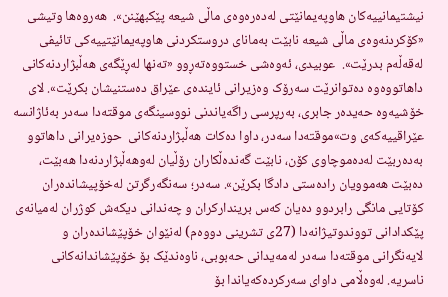نیشتیمانییەکان هاوپەیمانێتی لەدەرەوەی ماڵی شیعە پێکبهێنن».  هەروەها وتیشی «کۆکردنەوەی ماڵی شیعە نابێت بەمانای دروستکردنی هاوپەیمانێتییەکی تائیفی لەقەڵەم بدرێت».  عوبیدی، ئەوەشی خستووەتەڕوو «تەنها لەڕێگەی هەڵبژاردنەکانی داهاتووەوە دەتوانرێت سەرۆک وەزیرانی ئایندەی عێراق دەستنیشان بکرێت». لای خۆشیەوە حەیدەر جابری، بەرپرسی راگەیاندنی نووسینگەی موقتەدا سەدر بەئاژانسە عێراقییەکەی وت»موقتەدا سەدر، داوا دەکات هەڵبژاردنەکانی  حوزەیرانی داهاتوو بەدەربێت لەدەموچاوی کۆن، نابێت گەندەڵکاران رۆڵیان لەوهەڵبژاردنەدا هەبێت، دەبێت هەموویان رادەستی دادگا بکرێن». سەدر؛ سەنگەرگرتن لەخۆپیشاندەران کۆتایی مانگی رابردوو دەیان کەس بریندارکران و چەندانی دیکەش کوژران لەمیانەی پێکدادانی تووندوتیژانەدا (27ی تشرینی دووەم) لەنێوان خۆپێشاندەران و لایەنگرانی موقتەدا سەدر لەمەیدانی حەبوبی، ناوەندێک بۆ خۆپێشاندانەکانی ناسریە. لەوەڵامی داوای سەرکردەکەیاندا بۆ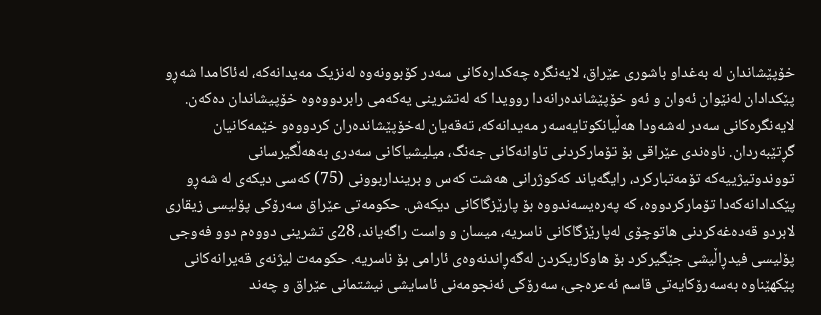خۆپێشاندان لە بەغداو باشوری عێراق، لایەنگرە چەکدارەکانی سەدر کۆبوونەوە لەنزیک مەیدانەکە، لەئاکامدا شەڕو پێکدادان لەنێوان ئەوان و ئەو خۆپێشاندەرانەدا روویدا کە لەتشرینی یەکەمی رابردووەوە خۆپیشاندان دەکەن. لایەنگرەکانی سەدر لەشەودا هەڵیانکوتایەسەر مەیدانەکە، تەقەیان لەخۆپێشاندەران کردووەو خێمەکانیان گڕتێبەردان. ناوەندی عێراقی بۆ تۆمارکردنی تاوانەکانی جەنگ، میلیشیاکانی سەدری بەهەڵگیرسانی تووندوتیژییەکە تۆمەتبارکرد، رایگەیاند کەکوژرانی هەشت کەس و برینداربوونی (75) کەسی دیکەی لە شەڕو پێکدادانەکەدا تۆمارکردووە، کە پەرەیسەندووە بۆ پارێزگاکانی دیکەش. حکومەتی عێراق سەرۆکی پۆلیسی زیقاری لابردو قەدەغەکردنی هاتوچۆی لەپارێزگاکانی ناسریە، میسان و واست راگەیاند، 28ی تشرینی دووەم دوو فەوجی پۆلیسی فیدڕاڵیشی جێگیرکرد بۆ هاوکاریکردن لەگەڕاندنەوەی ئارامی بۆ ناسریە. حکومەت لیژنەی قەیرانەکانی پێکهێناوە بەسەرۆکایەتی قاسم ئەعرەجی، سەرۆکی ئەنجومەنی ئاسایشی نیشتمانی عێراق و چەند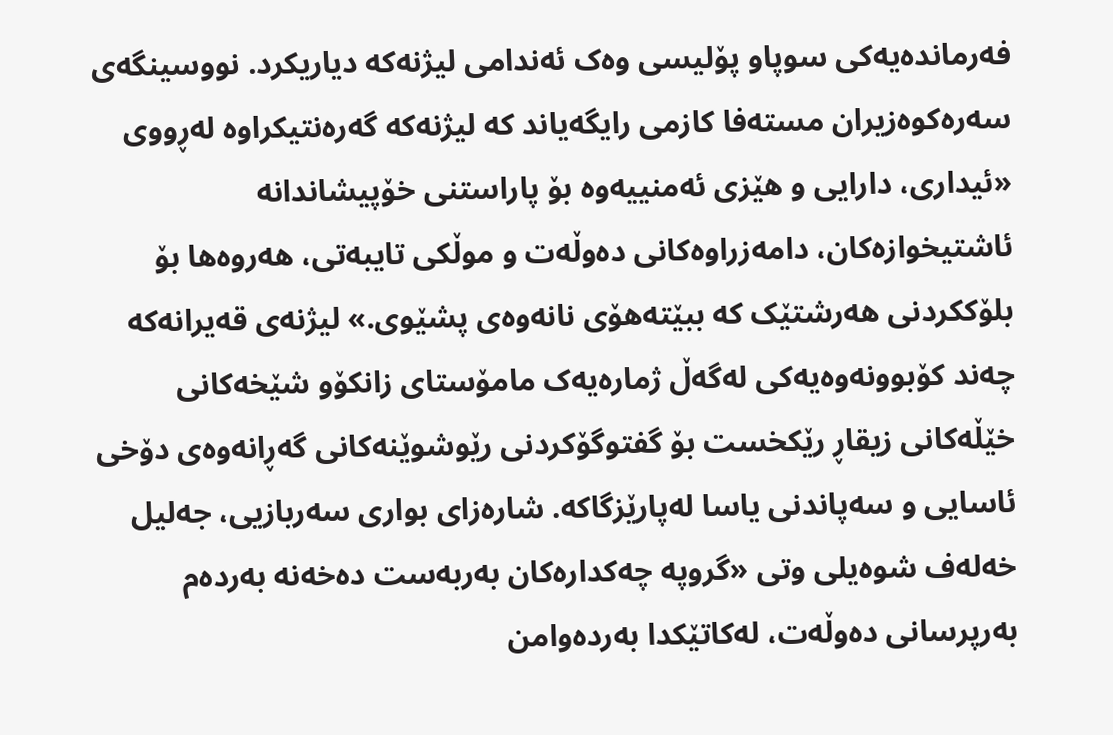فەرماندەیەکی سوپاو پۆلیسی وەک ئەندامی لیژنەکە دیاریکرد. نووسینگەی سەرەکوەزیران مستەفا کازمی رایگەیاند کە لیژنەکە گەرەنتیکراوە لەڕووی «ئیداری، دارایی و هێزی ئەمنییەوە بۆ پاراستنی خۆپیشاندانە ئاشتیخوازەکان، دامەزراوەکانی دەوڵەت و موڵکی تایبەتی، هەروەها بۆ بلۆککردنی هەرشتێک کە ببێتەهۆی نانەوەی پشێوی.» لیژنەی قەیرانەکە چەند کۆبوونەوەیەکی لەگەڵ ژمارەیەک مامۆستای زانکۆو شێخەکانی خێڵەکانی زیقاڕ رێکخست بۆ گفتوگۆکردنی رێوشوێنەکانی گەڕانەوەی دۆخی ئاسایی و سەپاندنی یاسا لەپارێزگاکە. شارەزای بواری سەربازیی، جەلیل خەلەف شوەیلی وتی «گروپە چەکدارەکان بەربەست دەخەنە بەردەم بەرپرسانی دەوڵەت، لەکاتێکدا بەردەوامن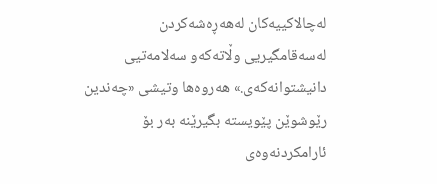لەچالاکییەکان لەهەڕەشەکردن لەسەقامگیریی وڵاتەکەو سەلامەتیی دانیشتوانەکەی.» هەروەها وتیشی «چەندین رێوشوێن پێویستە بگیرێنە بەر بۆ ئارامکردنەوەی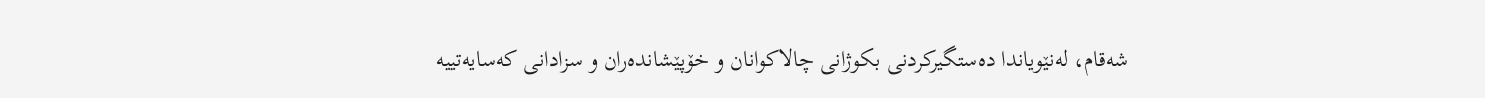شەقام، لەنێویاندا دەستگیرکردنی بکوژانی چالاکوانان و خۆپێشاندەران و سزادانی کەسایەتییە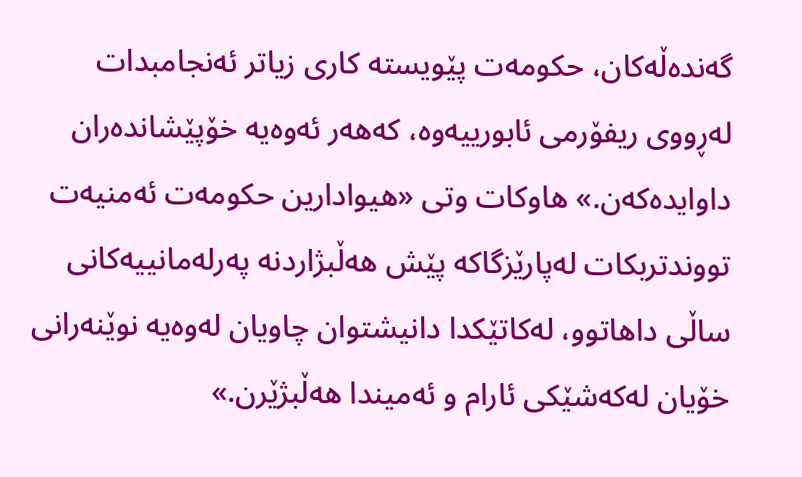گەندەڵەکان، حکومەت پێویستە کاری زیاتر ئەنجامبدات لەڕووی ریفۆرمی ئابورییەوە، کەهەر ئەوەیە خۆپێشاندەران داوایدەکەن.» هاوکات وتی «هیوادارین حکومەت ئەمنیەت تووندتربکات لەپارێزگاکە پێش هەڵبژاردنە پەرلەمانییەکانی ساڵی داهاتوو، لەکاتێکدا دانیشتوان چاویان لەوەیە نوێنەرانی خۆیان لەکەشێکی ئارام و ئەمیندا هەڵبژێرن.»